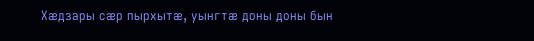Хæдзары сæр пырхытæ, уынгтæ доны доны бын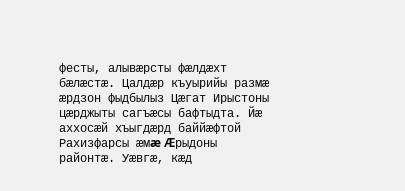фесты, алывæрсты фæлдæхт бæлæстæ. Цалдæр къуырийы размæ æрдзон фыдбылыз Цæгат Ирыстоны цæрджыты сагъæсы бафтыдта. Йæ аххосæй хъыгдæрд баййæфтой Рахизфарсы æмæ Æрыдоны районтæ. Уæвгæ, кæд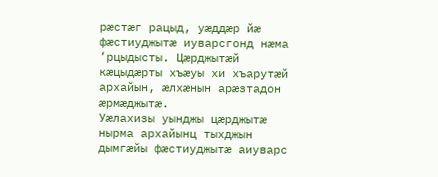рӕстæг рацыд, уæддæр йæ фæстиуджытæ иуварсгонд нæма ‘рцыдысты. Цæрджытæй кæцыдæрты хъæуы хи хъарутæй архайын, æлхæнын арæзтадон æрмæджытæ.
Уæлахизы уынджы цæрджытæ нырма архайынц тыхджын дымгæйы фæстиуджытæ аиуварс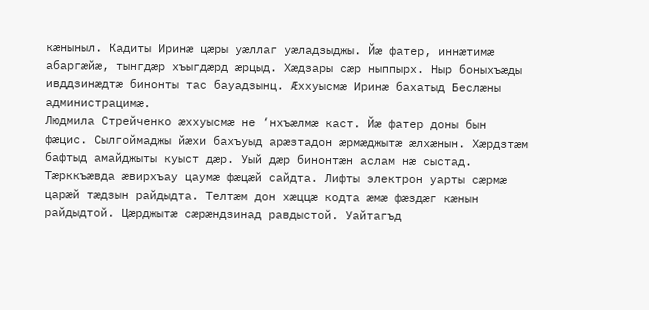кæныныл. Кадиты Иринæ цæры уæллаг уæладзыджы. Йæ фатер, иннæтимæ абаргæйæ, тынгдæр хъыгдæрд ӕрцыд. Хæдзары сæр ныппырх. Ныр боныхъæды ивддзинæдтæ бинонты тас бауадзынц. Æххуысмæ Иринæ бахатыд Беслæны администрацимæ.
Людмила Стрейченко æххуысмæ не ‘нхъæлмæ каст. Йæ фатер доны бын фæцис. Сылгоймаджы йæхи бахъуыд арæзтадон æрмæджытæ ӕлхæнын. Хæрдзтæм бафтыд амайджыты куыст дæр. Уый дæр бинонтæн аслам нæ сыстад.
Тæрккъæвда æвирхъау цаумæ фæцæй сайдта. Лифты электрон уарты сæрмæ царӕй тæдзын райдыдта. Телтæм дон хӕццӕ кодта æмæ фæздæг кæнын райдыдтой. Цæрджытæ сæрæндзинад равдыстой. Уайтагъд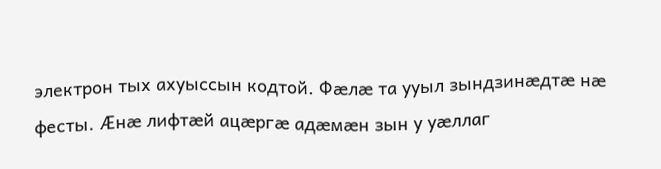электрон тых ахуыссын кодтой. Фæлæ та ууыл зындзинæдтæ нæ фесты. Æнæ лифтæй ацæргæ адæмæн зын у уæллаг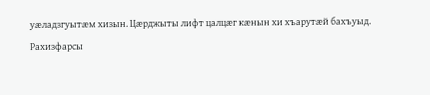уæладзгуытæм хизын. Цæрджыты лифт цалцæг кæнын хи хъарутæй бахъуыд.
Рахизфарсы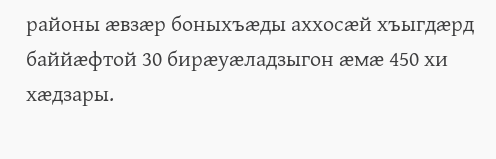районы æвзæр боныхъæды аххосæй хъыгдæрд баййæфтой 30 бирæуæладзыгон æмæ 450 хи хæдзары.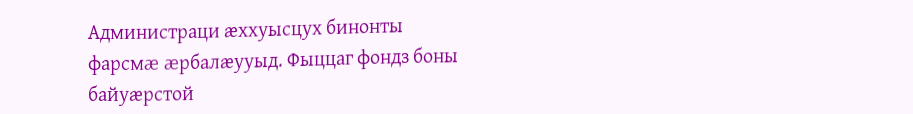Администраци æххуысцух бинонты фарсмæ æрбалæууыд. Фыццаг фондз боны байуæрстой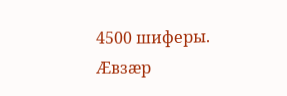4500 шиферы.
Æвзæр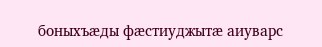боныхъæды фæстиуджытæ аиуварс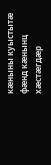кæныны куыстытæ фæнд кæнынц хæстæгдæр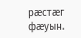рæстæг фæуын.